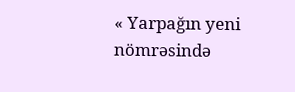« Yarpağın yeni nömrəsində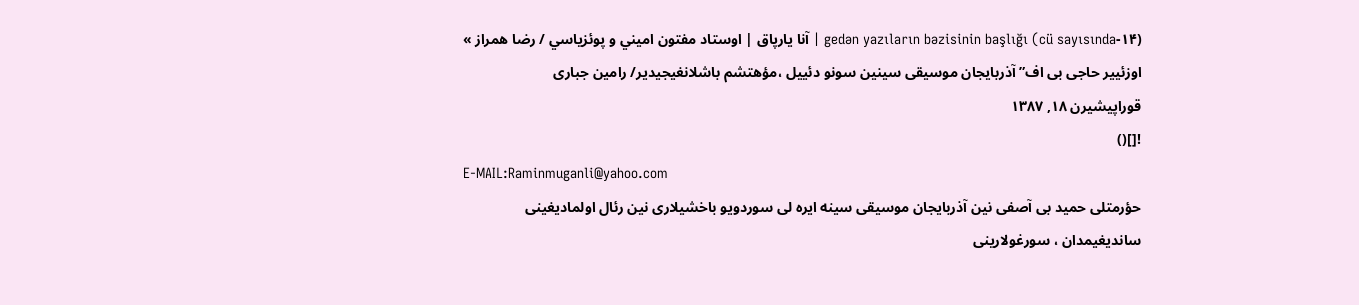(۱۴-cü sayısında) gedən yazıların bəzisinin başlığı | آنا یارپاق | اوستاد مفتون اميني و پوئزياسي / رضا همراز »
اوزئییر حاجی بی اف” آذربایجان موسیقی سینین سونو دئییل ،مؤهتشم باشلانغیجیدیر/ رامین جباری
قوراپيشيرن ۱۸, ۱۳۸۷
![]()
E-MAIL:Raminmuganli@yahoo.com
حؤرمتلی حمید بی آصفی نین آذربایجان موسیقی سینه ایره لی سوردویو باخشیلاری نین رئال اولمادیغینی ساندیغیمدان ، سورغولارینی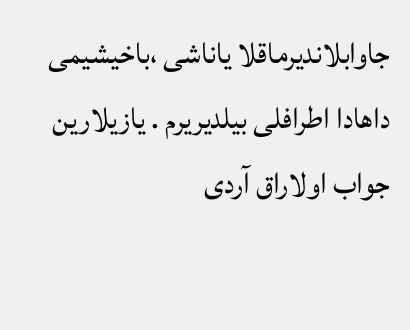جاوابلاندیرماقلا یاناشی ،باخیشیمی داهادا اطرافلی بیلدیریرم . یازیلارین جواب اولاراق آردی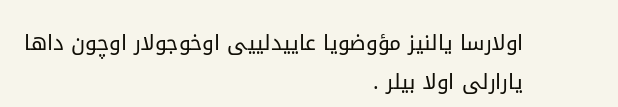اولارسا یالنیز مؤوضویا عاییدلییی اوخوجولار اوچون داها یارارلی اولا بیلر .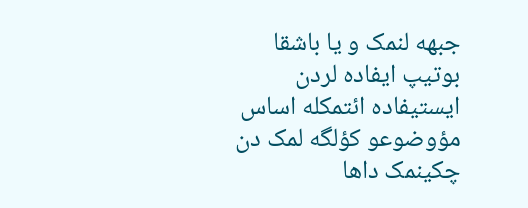جبهه لنمک و یا باشقا بوتیپ ایفاده لردن ایستیفاده ائتمکله اساس مؤوضوعو کؤلگه لمک دن چکینمک داها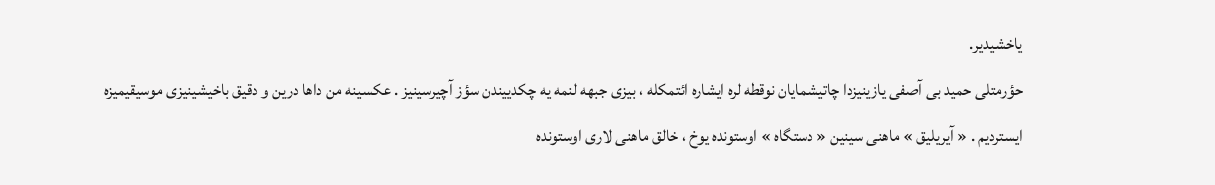یاخشیدیر.
حؤرمتلی حمید بی آصفی یازینیزدا چاتیشمایان نوقطه لره ایشاره ائتمکله ، بیزی جبهه لنمه یه چکدییندن سؤز آچیرسینیز . عکسینه من داها درین و دقیق باخیشینیزی موسیقیمیزه ایستردیم . « آیریلیق » ماهنی سینین « دستگاه » اوستونده یوخ ، خالق ماهنی لاری اوستونده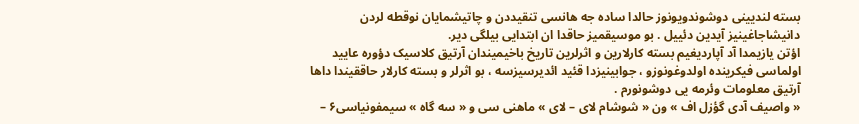بسته لندیینی دوشوندویونوز حالدا ساده جه هانسی تنقیددن و چاتیشمایان نوقطه لردن دانیشاجاغینیز آیدین دئییل . بو موسیقمیز حاقدا ان ابتدایی بیلگی دیر.
اؤتن یازیمدا آد آپاردیغیم بسته کارلارین و اثرلرین تاریخ باخیمیندان آرتیق کلاسیک دؤوره عایید اولماسی فیکرینده اولدوغونوزو ، جوابینیزدا قئید ائدیرسیزسه ، بو اثرلر و بسته کارلار حاققیندا داها آرتیق معلومات وئرمه یی دوشونورم .
« واصیف آدی گؤزل اف » ون « شوشام لای – لای » ماهنی سی و « سه گاه » سیمفونیاسی۶ –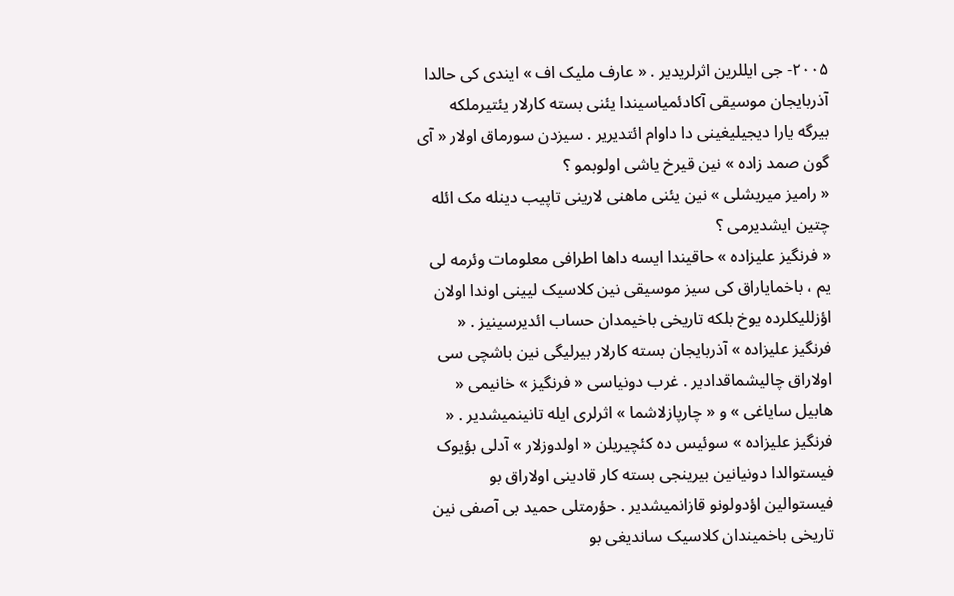۲۰۰۵- جی ایللرین اثرلریدیر . « عارف ملیک اف » ایندی کی حالدا آذربایجان موسیقی آکادئمیاسیندا یئنی بسته کارلار یئتیرملکه بیرگه یارا دیجیلیغینی دا داوام ائتدیریر . سیزدن سورماق اولار « آی گون صمد زاده » نین قیرخ یاشی اولوبمو ؟
« رامیز میریشلی » نین یئنی ماهنی لارینی تاپیب دینله مک ائله چتین ایشدیرمی ؟
« فرنگیز علیزاده » حاقیندا ایسه داها اطرافی معلومات وئرمه لی یم ، باخمایاراق کی سیز موسیقی نین کلاسیک لیینی اوندا اولان اؤزللیکلرده یوخ بلکه تاریخی باخیمدان حساب ائدیرسینیز . « فرنگیز علیزاده » آذربایجان بسته کارلار بیرلیگی نین باشچی سی اولاراق چالیشماقدادیر . غرب دونیاسی « فرنگیز » خانیمی « هابیل سایاغی » و « چارپازلاشما » اثرلری ایله تانینمیشدیر . « فرنگیز علیزاده » سوئیس ده کئچیریلن « اولدوزلار » آدلی بؤیوک فیستوالدا دونیانین بیرینجی بسته کار قادینی اولاراق بو فیستوالین اؤدولونو قازانمیشدیر . حؤرمتلی حمید بی آصفی نین تاریخی باخمیندان کلاسیک ساندیغی بو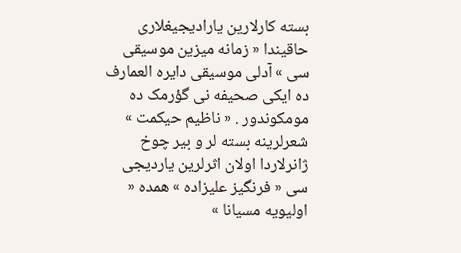بسته کارلارین یارادیجیغلاری حاقیندا « زمانه میزین موسیقی سی » آدلی موسیقی دایره العمارف ده ایکی صحیفه نی گؤرمک ده مومکوندور . « ناظیم حیکمت » شعرلرینه بسته لر و بیر چوخ ژانرلاردا اولان اثرلرین یاردیجی سی « فرنگیز علیزاده » همده « اولیویه مسیانا »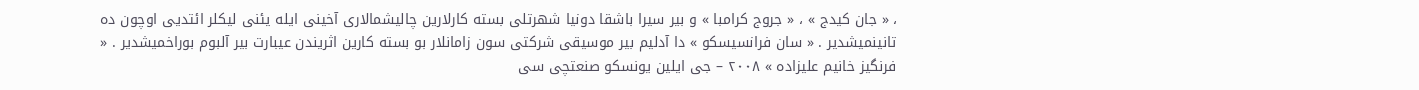، « جان کیدج » ، « جروج کرامبا » و بیر سیرا باشقا دونیا شهرتلی بسته کارلارین چالیشمالاری آخینی ایله یئنی لیکلر ائتدیی اوچون ده تانینمیشدیر . « سان فرانسیسکو » دا آدلیم بیر موسیقی شرکتی سون زامانلار بو بسته کارین اثریندن عیبارت بیر آلبوم بوراخمیشدیر . « فرنگیز خانیم علیزاده » ۲۰۰۸ – جی ایلین یونسکو صنعتچی سی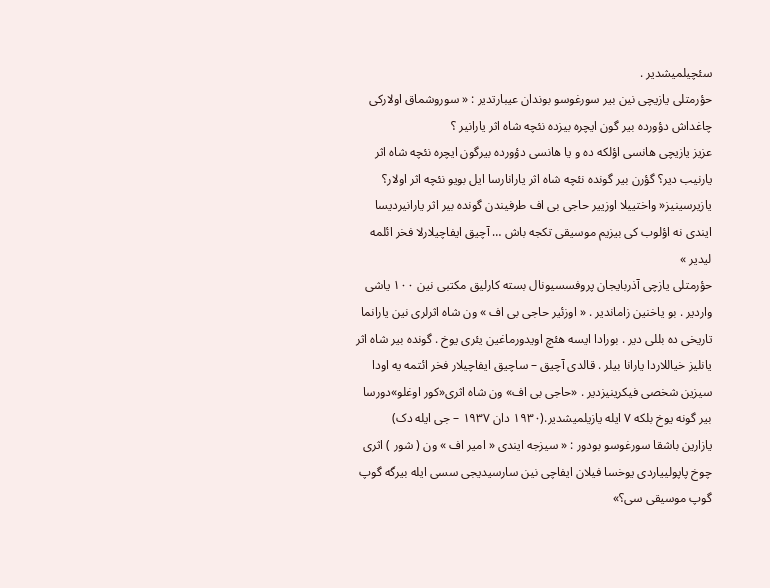سئچیلمیشدیر .
حؤرمتلی یازیچی نین بیر سورغوسو بوندان عیبارتدیر : « سوروشماق اولارکی چاغداش دؤورده بیر گون ایچره بیزده نئچه شاه اثر یارانیر ؟
عزیز یازیچی هانسی اؤلکه ده و یا هانسی دؤورده بیرگون ایچره نئچه شاه اثر یارنیب دیر؟ گؤرن بیر گونده نئچه شاه اثر یارانارسا ایل بویو نئچه اثر اولار؟
یازیرسینیز« واختییلا اوزییر حاجی بی اف طرفیندن گونده بیر اثر یارانیردیسا ایندی نه اؤلوب کی بیزیم موسیقی تکجه باش … آچیق ایفاچیلارلا فخر ائلمه لیدیر »
حؤرمتلی یازچی آذربایجان پروفسسیونال بسته کارلیق مکتبی نین ۱۰۰ یاشی واردیر . بو یاخنین زاماندیر . « اوزئیر حاجی بی اف » ون شاه اثرلری نین یارانما تاریخی ده بللی دیر . بورادا ایسه هئچ اویدورماغین یئری یوخ . گونده بیر شاه اثر یانلیز خیاللاردا یارانا بیلر . قالدی آچیق – ساچیق ایفاچیلار فخر ائتمه یه اودا سیزین شخصی فیکرینیزدیر . «حاجی بی اف» ون شاه اثری«کور اوغلو»دورسا بیر گونه یوخ بلکه ۷ ایله یازیلمیشدیر.(۱۹۳۰ دان ۱۹۳۷ – جی ایله دک)
یازارین باشقا سورغوسو بودور : « سیزجه ایندی « امیر اف » ون ( شور ) اثری چوخ پاپولییاردی یوخسا فیلان ایفاچی نین سارسیدیجی سسی ایله بیرگه گوپ گوپ موسیقی سی؟»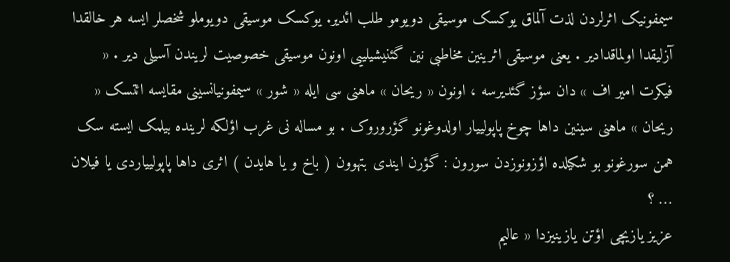سیمفونیک اثرلردن لذت آلماق یوکسک موسیقی دویومو طلب ائدیر. یوکسک موسیقی دویوملو شخصلر ایسه هر خالقدا آزلیقدا اولماقدادیر . یعنی موسیقی اثرینین مخاطبی نین گئنیشیلییی اونون موسیقی خصوصیت لریندن آسیلی دیر . « فیکرت امیر اف » دان سؤز گئدیرسه ، اونون « ریحان » ماهنی سی ایله « شور » سیمفونیانسینی مقایسه ائتسک « ریحان » ماهنی سینین داها چوخ پاپولییار اولدوغونو گؤروروک . بو مساله نی غرب اؤلکه لرینده بیلمک ایسته سک همن سورغونو بو شکیلده اؤزونوزدن سورون : گؤرن ایندی بتهوون ( باخ و یا هایدن ) اثری داها پاپولییاردی یا فیلان … ؟
عزیز یازیچی اؤتن یازینیزدا « عالیم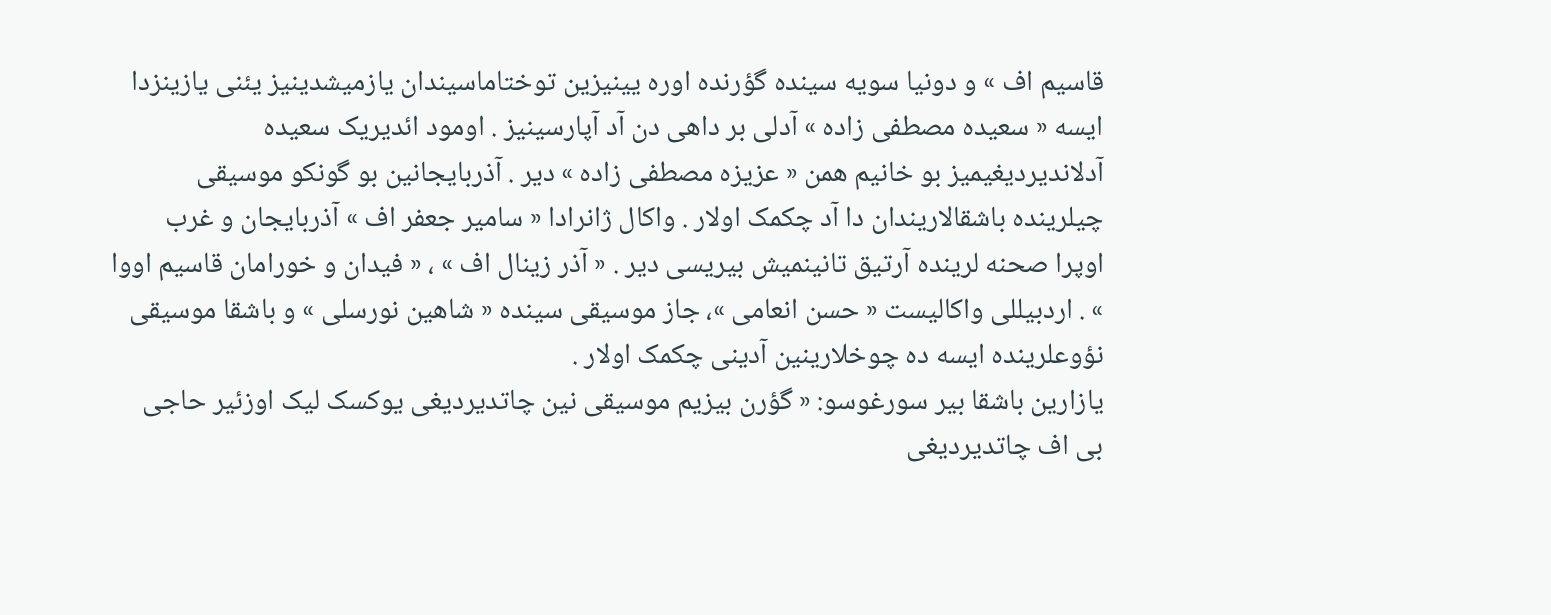قاسیم اف » و دونیا سویه سینده گؤرنده اوره یینیزین توختاماسیندان یازمیشدینیز یئنی یازینزدا ایسه « سعیده مصطفی زاده » آدلی بر داهی دن آد آپارسینیز . اومود ائدیریک سعیده آدلاندیردیغیمیز بو خانیم همن « عزیزه مصطفی زاده » دیر . آذربایجانین بو گونکو موسیقی چیلرینده باشقالاریندان دا آد چکمک اولار . واکال ژانرادا « سامیر جعفر اف » آذربایجان و غرب اوپرا صحنه لرینده آرتیق تانینمیش بیریسی دیر . « آذر زینال اف » ، « فیدان و خورامان قاسیم اووا » . اردبیللی واکالیست « حسن انعامی »، جاز موسیقی سینده « شاهین نورسلی » و باشقا موسیقی نؤوعلرینده ایسه ده چوخلارینین آدینی چکمک اولار .
یازارین باشقا بیر سورغوسو: « گؤرن بیزیم موسیقی نین چاتدیردیغی یوکسک لیک اوزئیر حاجی بی اف چاتدیردیغی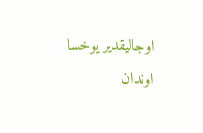اوجالیقدیر یوخسا اوندان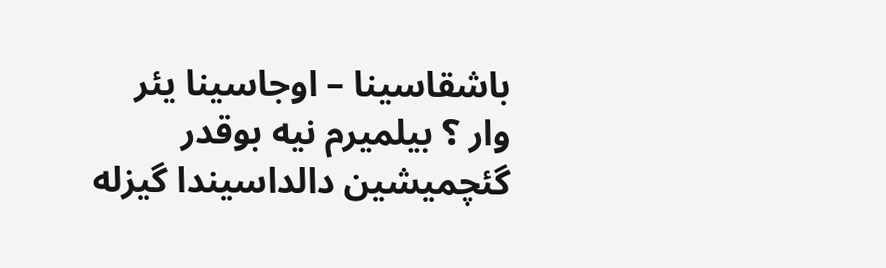باشقاسینا – اوجاسینا یئر وار ؟ بیلمیرم نیه بوقدر گئچمیشین دالداسیندا گیزله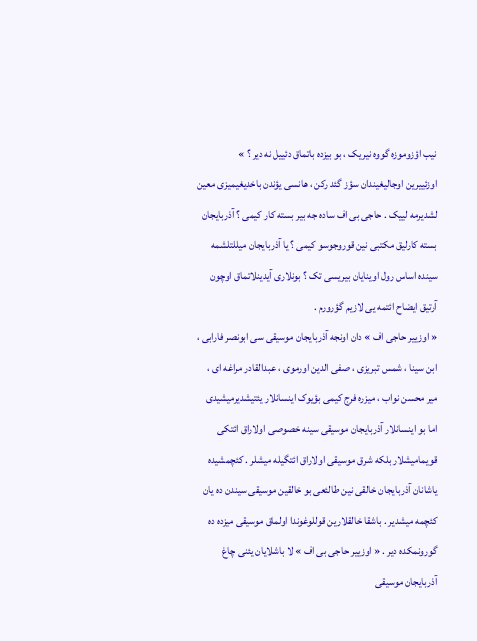نیب اؤزوموزه گووه نیریک ، بو بیزده باتماق دئییل نه دیر ؟ »
اوزئییرین اوجالیغیندان سؤز گئد رکن ، هانسی یؤندن باخدیغیمیزی معین لشدیرمه لییک . حاجی بی اف ساده جه بیر بسته کار کیمی ؟ آذربایجان بسته کارلیق مکتبی نین قوروجوسو کیمی ؟ یا آذربایجان میللتلشمه سینده اساس رول اوینایان بیریسی تک ؟ بونلاری آیدینلاتماق اوچون آرتیق ایضاح ائتمه یی لازیم گؤرورم .
« اوزییر حاجی اف » دان اونجه آذربایجان موسیقی سی ابونصر فارابی ، ابن سینا ، شمس تبریزی ، صفی الدین اورموی ، عبدالقادر مراغه ای ، میر محسن نواب ، میزره فرج کیمی بؤیوک اینسانلار یئتیشدیرمیشیدی اما بو اینسانلار آذربایجان موسیقی سینه خصوصی اولاراق ائتکی قویمامیشلار بلکه شرق موسیقی اولاراق ائتگیله میشلر . کئچمشیده یاشانان آذربایجان خالقی نین طالئعی بو خالقین موسیقی سیندن ده یان کئچمه میشدیر . باشقا خالقلارین قوللوغوندا اولماق موسیقی میزده ده گورونمکده دیر . « اوزییر حاجی بی اف » لا باشلایان یئنی چاغ آذربایجان موسیقی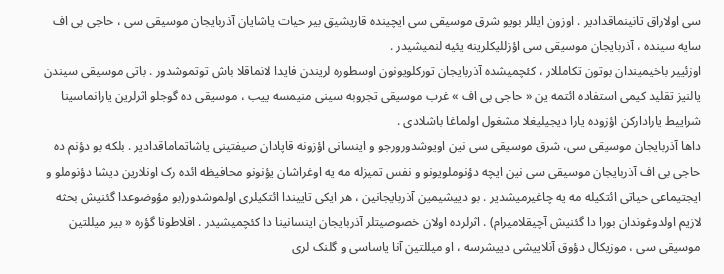سی اولاراق تانینماقدادیر . اوزون ایللر بویو شرق موسیقی سی ایچینده قاریشیق بیر حیات یاشایان آذربایجان موسیقی سی ، حاجی بی اف سایه سینده ، آذربایجان موسیقی سی اؤزللیکلرینه یئیه لنمیشیدر .
اوزئییر باخیمیندان بوتون تکامللار ، کئچمیشده آذربایجان تورکلویونون اوسطوره لریندن فایدا لانماقلا باش توتموشدور . باتی موسیقی سیندن یالنیز تقلید کیمی استفاده ائتمه ین « حاجی بی اف » غرب موسیقی تجروبه سینی منیمسه ییب ، موسیقی ده گوجلو اثرلرین یارانماسینا شراییط یارادارکن اؤزوده یارا دیجیلیغلا مشغول اولماغا باشلادی .
داها آذربایجان موسیقی سی، شرق موسیقی سی نین اویوشدورورجو و اینسانی اؤزونه قاپادان صیفتینی یاشاتماماقدادیر . بلکه بو دؤنم ده حاجی بی اف آذربایجان موسیقی سی نین ایچه دؤنوملویونو و نفس تمیزله مه یه اوغراشان یؤنونو محافیظه ائده رک اونلارین دیشا دؤنوملو و ایجتیماعی حیاتی ائتکیله مه یه چاغیرمیشدیر . بو دییشیمین آذربایجانین ، هر ایکی تاییندا ائتکیلری اولموشدور(بو مؤوضوعدا گئنیش بحثه لازیم اولدوغوندان بورا دا گئنیش آچیقلامیرام) . اثرلرده اولان خصوصیتلر آذربایجان اینسانینا دا کئچمیشیدر . افلاطونا گؤره « بیر میللتین موسیقی سی ، موزیکال دؤوق آنلاییشی دییشرسه ، او میللتین آنا یاساسی و گلنک لری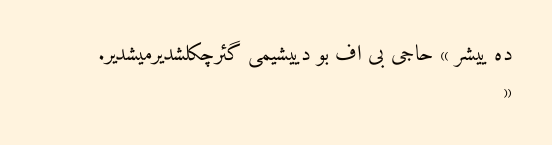ده ییشر » حاجی بی اف بو دییشیمی گئرچکلشدیرمیشدیر.
«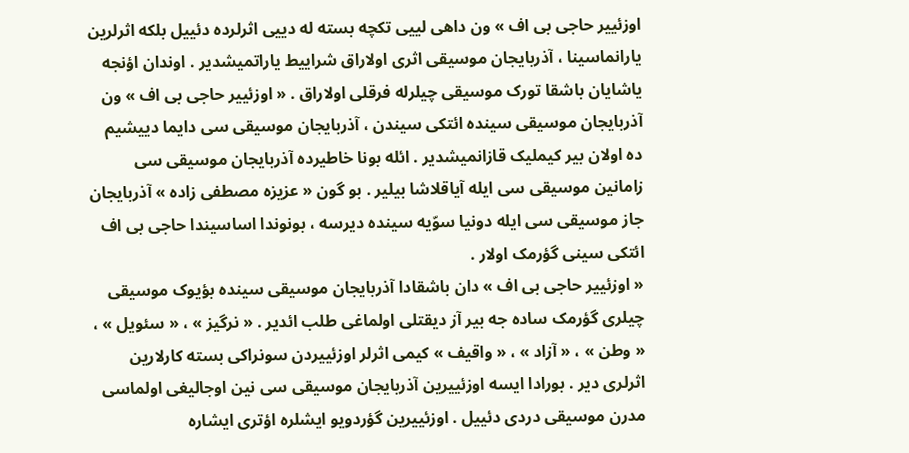اوزئییر حاجی بی اف » ون داهی لییی تکچه بسته له دییی اثرلرده دئییل بلکه اثرلرین یارانماسینا ، آذربایجان موسیقی اثری اولاراق شراییط یاراتمیشدیر . اوندان اؤنجه یاشایان باشقا تورک موسیقی چیلرله فرقلی اولاراق . « اوزئییر حاجی بی اف » ون آذربایجان موسیقی سینده ائتکی سیندن ، آذربایجان موسیقی سی دایما دییشیم ده اولان بیر کیملیک قازانمیشدیر . ائله بونا خاطیرده آذربایجان موسیقی سی زامانین موسیقی سی ایله آیاقلاشا بیلیر . بو گون « عزیزه مصطفی زاده » آذربایجان جاز موسیقی سی ایله دونیا سوّیه سینده دیرسه ، بونوندا اساسیندا حاجی بی اف ائتکی سینی گؤرمک اولار .
« اوزئییر حاجی بی اف » دان باشقادا آذربایجان موسیقی سینده بؤیوک موسیقی چیلری گؤرمک ساده جه بیر آز دیقتلی اولماغی طلب ائدیر . « نرگیز » ، « سئویل » ، « وطن » ، « آزاد » ، « واقیف » کیمی اثرلر اوزئییردن سونراکی بسته کارلارین اثرلری دیر . بورادا ایسه اوزئییرین آذربایجان موسیقی سی نین اوجالیغی اولماسی مدرن موسیقی دردی دئییل . اوزئییرین گؤردویو ایشلره اؤتری ایشاره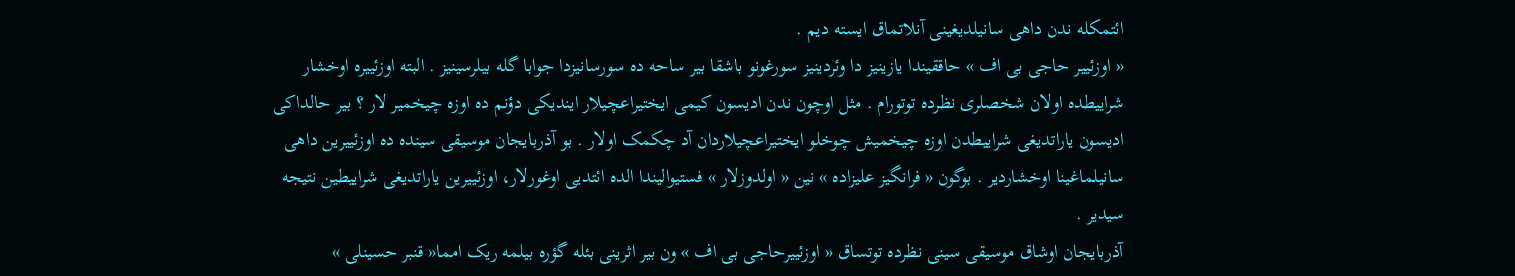ائتمکله ندن داهی سانیلدیغینی آنلاتماق ایسته دیم .
« اوزئییر حاجی بی اف » حاققیندا یازینیز دا وئردینیز سورغونو باشقا بیر ساحه ده سورسانیزدا جوابا گله بیلرسینیز . البته اوزئییره اوخشار شراییطده اولان شخصلری نظرده توتورام . مثل اوچون ندن ادیسون کیمی ایختیراعچیلار ایندیکی دؤنم ده اوزه چیخمیر لار ؟ بیر حالداکی ادیسون یاراتدیغی شراییطدن اوزه چیخمیش چوخلو ایختیراعچیلاردان آد چکمک اولار . بو آذربایجان موسیقی سینده ده اوزئییرین داهی سانیلماغینا اوخشاردیر . بوگون « فرانگیز علیزاده » نین « اولدوزلار » فستیوالیندا الده ائتدیی اوغورلار، اوزئییرین یاراتدیغی شراییطین نتیجه سیدیر .
آذربایجان اوشاق موسیقی سینی نظرده توتساق « اوزئییرحاجی بی اف » ون بیر اثرینی بئله گؤره بیلمه ریک امما« قنبر حسینلی »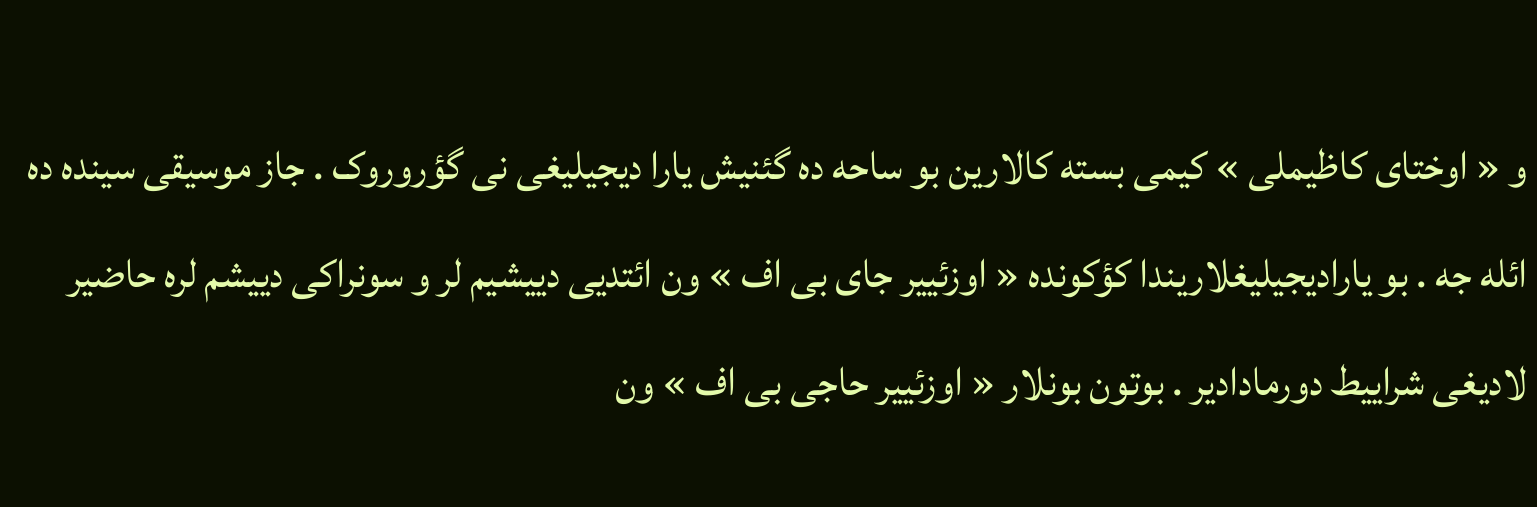و « اوختای کاظیملی » کیمی بسته کالارین بو ساحه ده گئنیش یارا دیجیلیغی نی گؤروروک . جاز موسیقی سینده ده ائله جه . بو یارادیجیلیغلاریندا کؤکونده « اوزئییر جای بی اف » ون ائتدیی دییشیم لر و سونراکی دییشم لره حاضیر لادیغی شراییط دورمادادیر . بوتون بونلار « اوزئییر حاجی بی اف » ون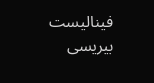فینالیست بیریسی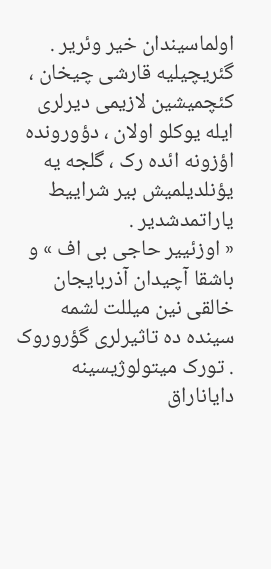اولماسیندان خیر وئریر . گئریچیلیه قارشی چیخان ، کئچمیشین لازیمی دیرلری ایله یوکلو اولان ، دؤورونده اؤزونه ائده رک ، گلجه یه یؤنلدیلمیش بیر شراییط یاراتمدشدیر .
« اوزئییر حاجی بی اف » و باشقا آچیدان آذربایجان خالقی نین میللت لشمه سینده ده تاثیرلری گؤروروک . تورک میتولوژیسینه دایاناراق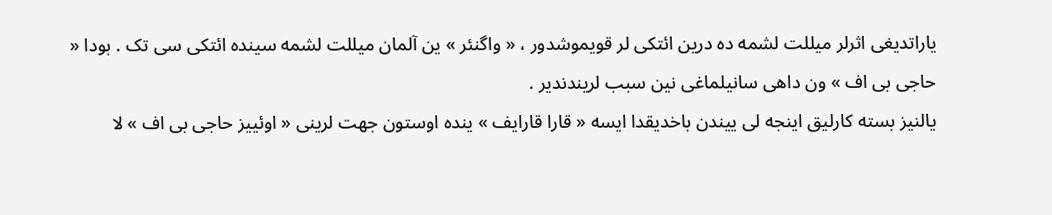یاراتدیغی اثرلر میللت لشمه ده درین ائتکی لر قویموشدور ، « واگنئر » ین آلمان میللت لشمه سینده ائتکی سی تک . بودا « حاجی بی اف » ون داهی سانیلماغی نین سبب لریندندیر .
یالنیز بسته کارلیق اینجه لی ییندن باخدیقدا ایسه « قارا قارایف » ینده اوستون جهت لرینی « اوئییز حاجی بی اف » لا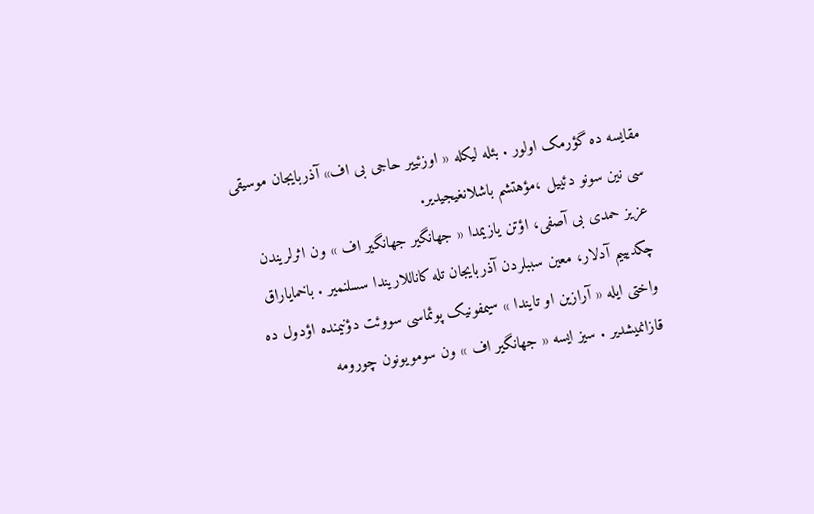مقایسه ده گؤرمک اولور . بئله لیکله « اوزئییر حاجی بی اف» آذربایجان موسیقی سی نین سونو دئییل ،مؤهتشم باشلانغیجیدیر.
عزیز حمدی بی آصفی، اؤتن یازیمدا « جهانگیر جهانگیر اف » ون اثرلریندن چکدیییم آدلار، معین سببلردن آذربایجان تله کاناللاریندا سسلنمیر . باخمایاراق واختی ایله « آرازین او تایندا » سیمفونیک پوئماسی سووئت دؤنیمنده اؤدول ده قازانمیشدیر . سیز ایسه « جهانگیر اف » ون سومویونون چورومه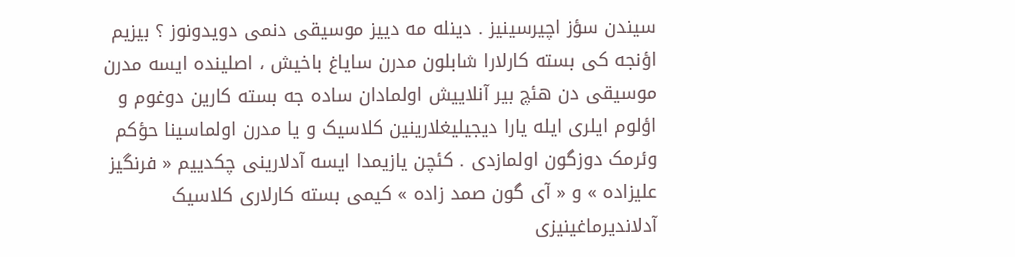سیندن سؤز اچیرسینیز . دینله مه دییز موسیقی دنمی دویدونوز ؟ بیزیم اؤنجه کی بسته کارلارا شابلون مدرن سایاغ باخیش ، اصلینده ایسه مدرن موسیقی دن هئچ بیر آنلاییش اولمادان ساده جه بسته کارین دوغوم و اؤلوم ایلری ایله یارا دیجیلیغلارینین کلاسیک و یا مدرن اولماسینا حؤکم وئرمک دوزگون اولمازدی . کئچن یازیمدا ایسه آدلارینی چکدییم « فرنگیز علیزاده » و « آی گون صمد زاده » کیمی بسته کارلاری کلاسیک آدلاندیرماغینیزی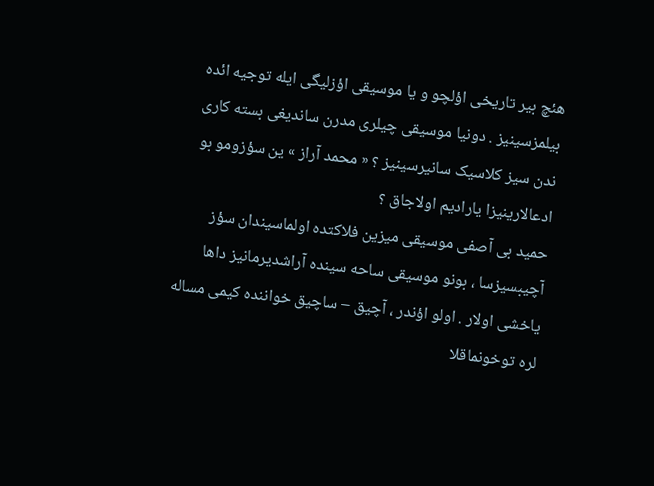هئچ بیر تاریخی اؤلچو و یا موسیقی اؤزلیگی ایله توجیه ائده بیلمزسینیز . دونیا موسیقی چیلری مدرن ساندیغی بسته کاری ندن سیز کلاسیک سانیرسینیز ؟ « محمد آراز » ین سؤزومو بو ادعالارینیزا یارادیم اولاجاق ؟
حمید بی آصفی موسیقی میزین فلاکتده اولماسیندان سؤز آچیبسیزسا ، بونو موسیقی ساحه سینده آراشدیرمانیز داها یاخشی اولار . اولو اؤندر ، آچیق – ساچیق خواننده کیمی مساله لره توخونماقلا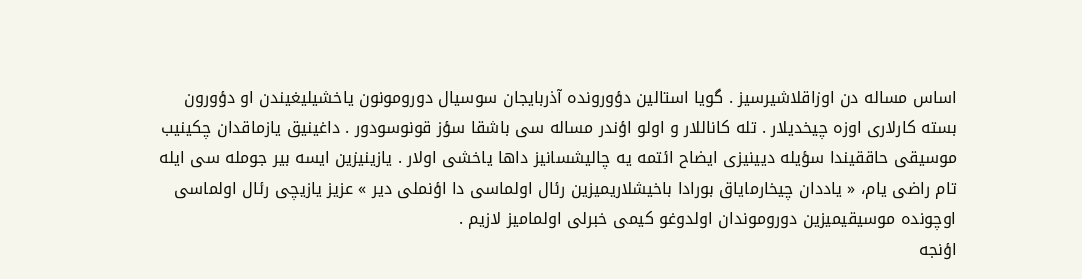اساس مساله دن اوزاقلاشیرسیز . گویا استالین دؤورونده آذربایجان سوسیال دورومونون یاخشیلیغیندن او دؤورون بسته کارلاری اوزه چیخدیلار . تله کاناللار و اولو اؤندر مساله سی باشقا سؤز قونوسودور . داغینیق یازماقدان چکینیب موسیقی حاققیندا سؤیله دیینیزی ایضاح ائتمه یه چالیشسانیز داها یاخشی اولار . یازینیزین ایسه بیر جومله سی ایله تام راضی یام، « یاددان چیخارمایاق بورادا باخیشلاریمیزین رئال اولماسی دا اؤنملی دیر » عزیز یازیچی رئال اولماسی اوچونده موسیقیمیزین دوروموندان اولدوغو کیمی خبرلی اولمامیز لازیم .
اؤنجه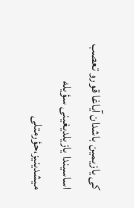کی یازیمین باشدان آیاغا قورو تعصب اساسیندا یازیلدیغینی سؤیله میشدینیز،حؤرمتلی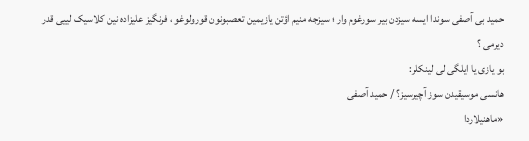حمید بی آصفی سوندا ایسه سیزدن بیر سورغوم وار ؛ سیزجه منیم اؤتن یازیمین تعصبونون قورولوغو ، فرنگیز علیزاده نین کلاسیک لییی قدر دیرمی ؟
بو یازی یا ایلگی لی لینکلر:
هانسی موسیقیدن سوز آچیرسیز؟ / حمید آصفی
«ماهنیلاردا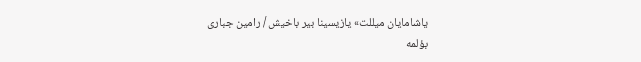یاشامایان میللت» یازیسینا بیر باخیش / رامین جباری
بؤلمه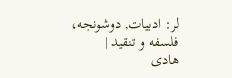لر: ادبیات, دوشونجه، فلسفه و تنقید |
هادی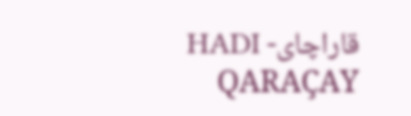قاراچای- HADI QARAÇAY